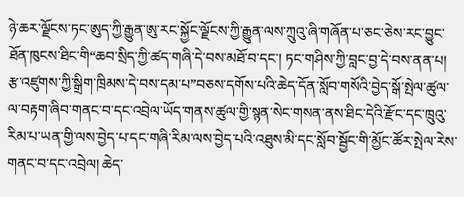ཉེ་ཆར་ལྗོངས་ཏང་ཨུད་ཀྱི་རྒྱུན་ཨུ་རང་སྐྱོང་ལྗོངས་ཀྱི་རྒྱུན་ལས་ཀྲུའུ་ཞི་གཞོན་པ་ཅང་ཅེས་རང་བྱུང་ཐོན་ཁུངས་ཐིང་གི“ཆབ་སྲིད་ཀྱི་ཚད་གཞི་དེ་བས་མཐོ་བ་དང་། ཏང་གཤིས་ཀྱི་བླང་བྱ་དེ་བས་ནན་པ། རྩ་འཛུགས་ཀྱི་སྒྲིག་ཁྲིམས་དེ་བས་དམ་པ”བཅས་དགོས་པའི་ཆེད་དོན་སློབ་གསོའི་བྱེད་སྒོ་སྤེལ་ཚུལ་ལ་བརྟག་ཞིབ་གནང་བ་དང་འབྲེལ་ཡོད་གནས་ཚུལ་གྱི་སྙན་སེང་གསན་ནས་ཐིང་དེའི་རྫོང་དང་ཁྲུའུ་རིམ་པ་ཡན་གྱི་ལས་བྱེད་པ་དང་གཞི་རིམ་ལས་བྱེད་པའི་འཐུས་མི་དང་སློབ་སྦྱོང་གི་མྱོང་ཚོར་སྤེལ་རེས་གནང་བ་དང་འབྲེལ། ཆེད་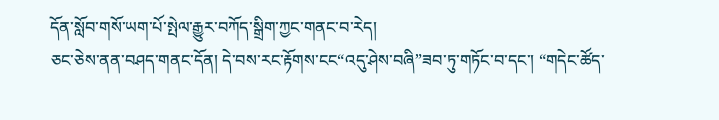དོན་སློབ་གསོ་ཡག་པོ་སྤེལ་རྒྱུར་བཀོད་སྒྲིག་ཀྱང་གནང་བ་རེད།
ཅང་ཅེས་ནན་བཤད་གནང་དོན། དེ་བས་རང་རྟོགས་ངང“འདུ་ཤེས་བཞི”ཟབ་ཏུ་གཏོང་བ་དང་། “གདེང་ཚོད་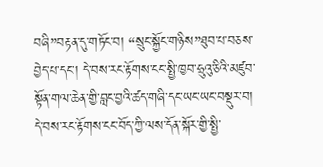བཞི”བརྟན་དུ་གཏོང་བ། “སྲུང་སྐྱོང་གཉིས”ཐུབ་པ་བཅས་བྱེད་པ་དང་། དེ་བས་རང་རྟོགས་ངང་སྤྱི་ཁྱབ་ཧྲུའུ་ཅིའི་མཛུབ་སྟོན་གལ་ཆེན་གྱི་བླང་བྱའི་ཚད་གཞི་དང་ཡང་ཡང་བསྡུར་བ། དེ་བས་རང་རྟོགས་ངང་བོད་ཀྱི་ལས་དོན་སྐོར་གྱི་སྤྱི་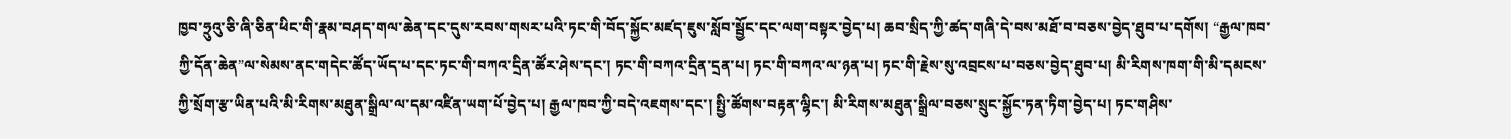ཁྱབ་ཧྲུའུ་ཅི་ཞི་ཅིན་ཕིང་གི་རྣམ་བཤད་གལ་ཆེན་དང་དུས་རབས་གསར་པའི་ཏང་གི་བོད་སྐྱོང་མཛད་ཇུས་སློབ་སྦྱོང་དང་ལག་བསྟར་བྱེད་པ། ཆབ་སྲིད་ཀྱི་ཚད་གཞི་དེ་བས་མཐོ་བ་བཅས་བྱེད་ཐུབ་པ་དགོས། “རྒྱལ་ཁབ་ཀྱི་དོན་ཆེན”ལ་སེམས་ནང་གདེང་ཚོད་ཡོད་པ་དང་ཏང་གི་བཀའ་དྲིན་ཚོར་ཤེས་དང་། ཏང་གི་བཀའ་དྲིན་དྲན་པ། ཏང་གི་བཀའ་ལ་ཉན་པ། ཏང་གི་རྗེས་སུ་འབྲངས་པ་བཅས་བྱེད་ཐུབ་པ། མི་རིགས་ཁག་གི་མི་དམངས་ཀྱི་སྲོག་རྩ་ཡིན་པའི་མི་རིགས་མཐུན་སྒྲིལ་ལ་དམ་འཛིན་ཡག་པོ་བྱེད་པ། རྒྱལ་ཁབ་ཀྱི་བདེ་འཇགས་དང་། སྤྱི་ཚོགས་བརྟན་ལྷིང་། མི་རིགས་མཐུན་སྒྲིལ་བཅས་སྲུང་སྐྱོང་ཏན་ཏིག་བྱེད་པ། ཏང་གཤིས་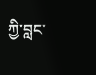ཀྱི་བླང་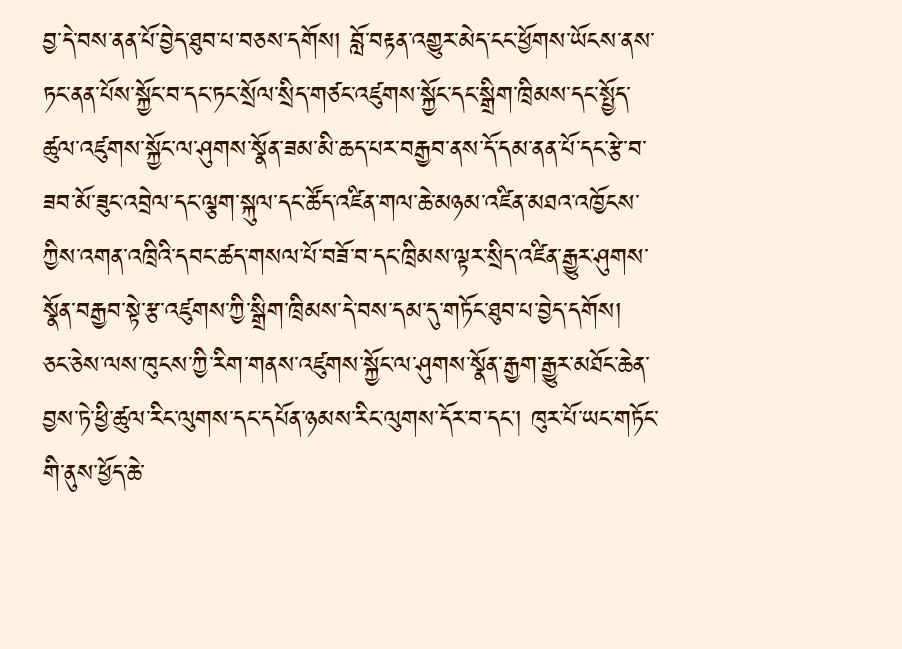བྱ་དེ་བས་ནན་པོ་བྱེད་ཐུབ་པ་བཅས་དགོས། བློ་བརྟན་འགྱུར་མེད་ངང་ཕྱོགས་ཡོངས་ནས་ཏང་ནན་པོས་སྐྱོང་བ་དང་ཏང་སྲོལ་སྲིད་གཙང་འཛུགས་སྐྱོང་དང་སྒྲིག་ཁྲིམས་དང་སྤྱོད་ཚུལ་འཛུགས་སྐྱོང་ལ་ཤུགས་སྣོན་ཟམ་མི་ཆད་པར་བརྒྱབ་ནས་དོ་དམ་ནན་པོ་དང་རྩེ་བ་ཟབ་མོ་ཟུང་འབྲེལ་དང་ལྕག་སྐུལ་དང་ཚོད་འཛིན་གལ་ཆེ་མཉམ་འཛིན་མཐའ་འཁྱོངས་ཀྱིས་འགན་འཁྲིའི་དབང་ཚད་གསལ་པོ་བཟོ་བ་དང་ཁྲིམས་ལྟར་སྲིད་འཛིན་རྒྱུར་ཤུགས་སྣོན་བརྒྱབ་སྟེ་རྩ་འཛུགས་ཀྱི་སྒྲིག་ཁྲིམས་དེ་བས་དམ་དུ་གཏོང་ཐུབ་པ་བྱེད་དགོས།
ཅང་ཅེས་ལས་ཁུངས་ཀྱི་རིག་གནས་འཛུགས་སྐྱོང་ལ་ཤུགས་སྣོན་རྒྱག་རྒྱུར་མཐོང་ཆེན་བྱས་ཏེ་ཕྱི་ཚུལ་རིང་ལུགས་དང་དཔོན་ཉམས་རིང་ལུགས་དོར་བ་དང་། ཁུར་པོ་ཡང་གཏོང་གི་ནུས་ཕྱོད་ཆེ་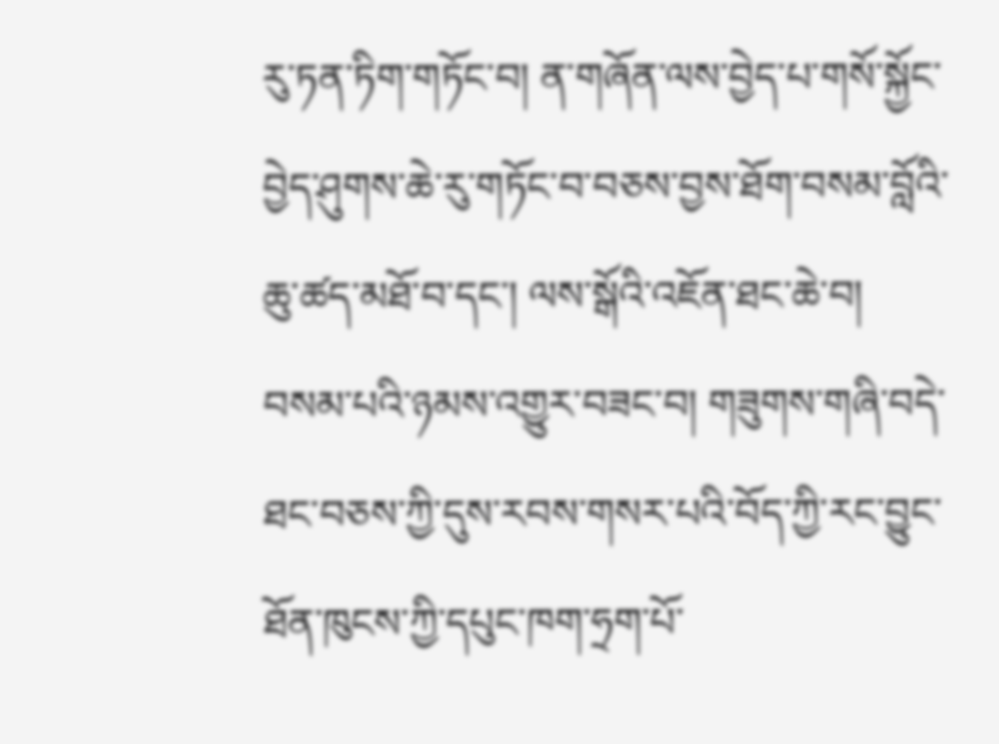རུ་ཏན་ཏིག་གཏོང་བ། ན་གཞོན་ལས་བྱེད་པ་གསོ་སྐྱོང་བྱེད་ཤུགས་ཆེ་རུ་གཏོང་བ་བཅས་བྱས་ཐོག་བསམ་བློའི་ཆུ་ཚད་མཐོ་བ་དང་། ལས་སྒོའི་འཇོན་ཐང་ཆེ་བ། བསམ་པའི་ཉམས་འགྱུར་བཟང་བ། གཟུགས་གཞི་བདེ་ཐང་བཅས་ཀྱི་དུས་རབས་གསར་པའི་བོད་ཀྱི་རང་བྱུང་ཐོན་ཁུངས་ཀྱི་དཔུང་ཁག་ཧྲག་པོ་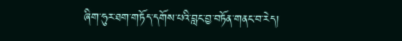ཞིག་ཧུར་ཐག་གཏོད་དགོས་པའི་བླང་བྱ་བཏོན་གནང་བ་རེད།